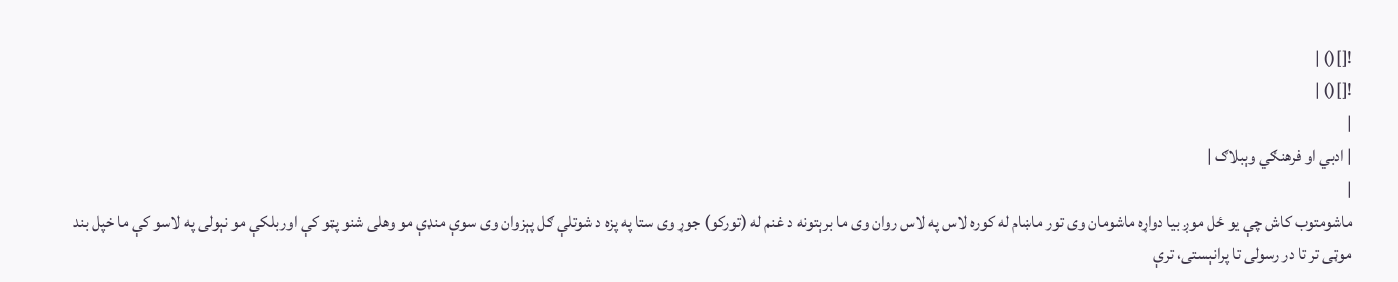![]() |
![]() |
|
| ادبي او فرهنګي وېبلاګ |
|
ماشومتوب كاش چې يو ځل موږ بيا دواړه ماشومان وى تور ماښام له كوره لاس په لاس روان وى ما برېتونه د غنم له (توركو) جوړ وى ستا په پزه د شوتلې ګل پېزوان وى سوې منډې مو وهلى شنو پټو كې اوربلكې مو نېولى په لاسو كې ما خپل بند موټى تر تا در رسولى تا پرانېستى، ترې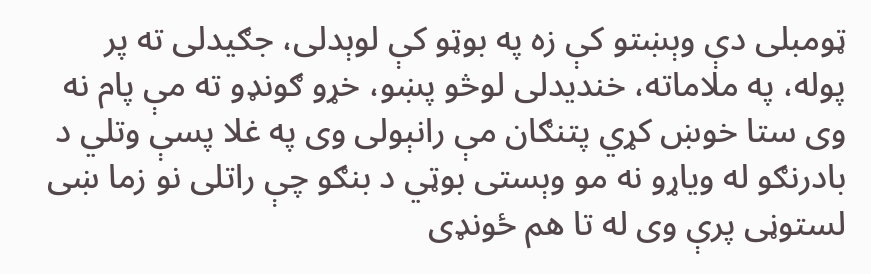ټومبلى دې وېښتو كې زه په بوټو كې لوېدلى، جګيدلى ته پر پوله، په ملاماته، خنديدلى لوڅو پښو، خړو ګونډو ته مې پام نه وى ستا خوښ كړي پتنګان مې رانېولى وى په غلا پسې وتلي د بادرنګو له وياړو نه مو وېستى بوټي د بنګو چې راتلى نو زما ښى لستوڼى پرې وى له تا هم ځونډى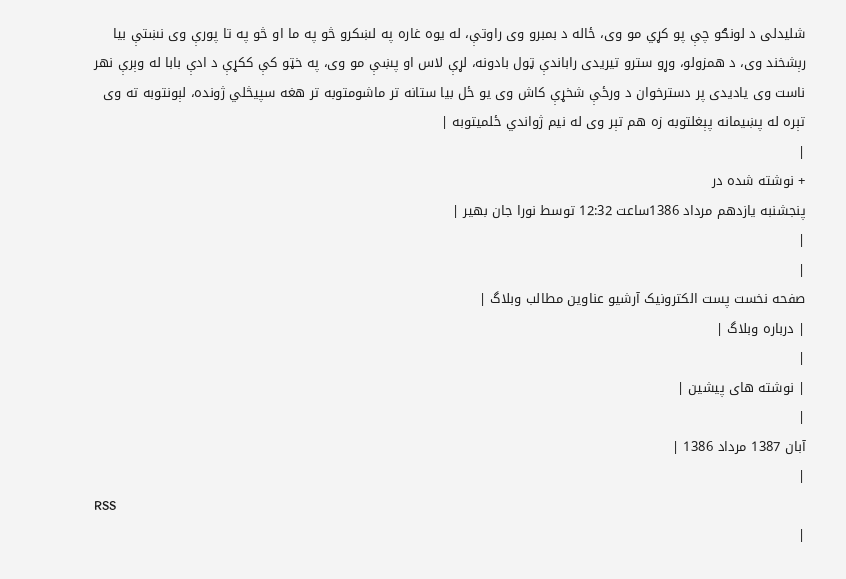شليدلى د لونګو چې پو كړي مو وى، ځاله د بمبرو وى راوتې، له يوه غاره په لښكرو څو په ما او څو په تا پورې وى نښتې بيا رېشخند وى، د همزولو، وړو سترو تيريدى راباندې ټول بادونه، لړې لاس او پښې مو وى، په خټو كې ككړې د ادې بابا له وېرې نهر ناست وى ياديدى پر دسترخوان د ورځې شخړې كاش وى يو ځل بيا ستانه تر ماشومتوبه تر هغه سپيڅلي ژونده، لېونتوبه ته وى تېره له پښيمانه پېغلتوبه زه هم تېر وى له نيم ژواندي ځلميتوبه |
|
+ نوشته شده در
پنجشنبه یازدهم مرداد 1386ساعت 12:32 توسط نورا جان بهير |
|
|
صفحه نخست پست الکترونیک آرشیو عناوین مطالب وبلاگ |
| درباره وبلاگ |
|
| نوشته های پیشین |
|
آبان 1387 مرداد 1386 |
|
RSS
|